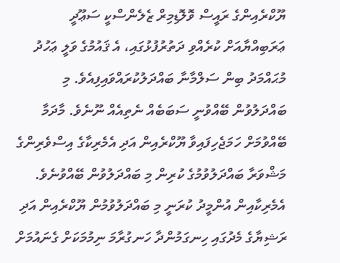ޔޫކްރެއިންގެ ރައީސް ވޮލޮޑިމިރް ޒެލެންސްކީ ސަޢޫދީ ޢަރަބިއްޔާއަށް ކުރެއްވި ދަތުރުފުޅުގައި، އެ ޤައުމުގެ ވަލީ ޢަހުދު މުޙައްމަދު ބިން ސަލްމާނާ ބައްދަލުކުރައްވައިފިއެވެ. މި ބައްދަލުވުން ބޭއްވުނީ ސަބަބެއް ނެތިއެއް ނޫނެވެ. މާދަމާ ބޭއްވުމަށް ހަމަޖެހިފައިވާ ޔޫކްރެއިން އަދި އެމެރިކާގެ އިސްވެރިންގެ މަޝްވަރާ ބައްދަލުވުމުގެ ކުރިން މި ބައްދަލުވުން ބޭއްވުނެވެ.
އެމެރިކާއިން އުންމީދު ކުރަނީ މި ބައްދަލުވުމުން ޔޫކްރެއިން އަދި ރަޝިޔާގެ މެދުގައި ހިނގަމުންދާ ހަނގުރާމަ ނިމުމަކަށް ގެނައުމަށް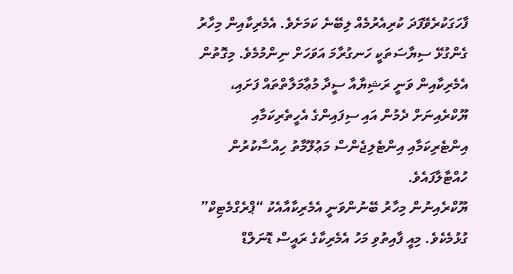ފާހަގަކުރެވޭފަދަ ކުރިއެރުމެއް ލިބޭނެ ކަމަށެވެ. އެމެރިކާއިން މިހާރު ގެންގުޅޭ ސިޔާސަތަކީ ހަނގުރާމަ އަވަހަށް ނިންމުމެވެ. މިގޮތުން އެމެރިކާއިން ވަނީ ރަޝިޔާއާ ސީދާ މުޢާމަލާތްތައް ފަށައި، ޔޫކްރެއިނަށް ދެމުން އައި ސިފައިންގެ އެހީތެރިކަމާއި އިންޓެރިކަމާއި އިންޓެލިޖެންސް މަޢުލޫމާތު ހިއްސާކުރުން ހުއްޓާލާފައެވެ.
ޔޫކްރެއިނުން މިހާރު ބޭނުންވަނީ އެމެރިކާއާއެކު “ޕްރެގްމެޓިކް” ގުޅުމެކެވެ. މިއީ ފާއިތުވި މަހު އެމެރިކާގެ ރައީސް ޑޮނަލްޑް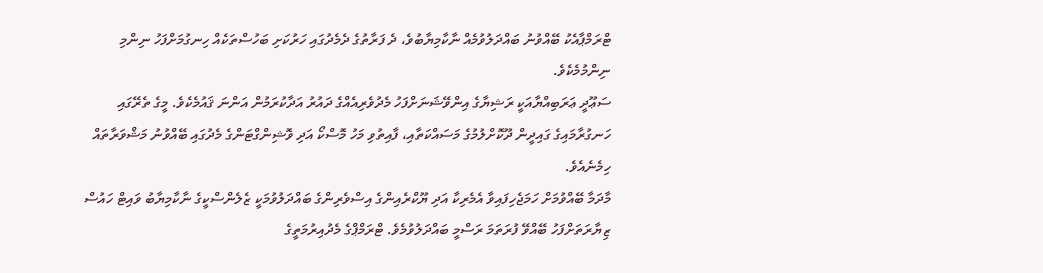ޓްރަމްޕާއެކު ބޭއްވުނު ބައްދަލުވުމެއް ނާކާމިޔާބުވެ، ދެ ފަރާތުގެ ދެމެދުގައި ހަރުކަށި ބަހުސްތަކެއް ހިނގުމަށްފަހު ނިންމި ނިންމުމެކެވެ.
ސަޢޫދީ ޢަރަބިއްޔާއަކީ ރަޝިޔާގެ އިންވޭޝަނަށްފަހު މެދުވެރިއެއްގެ ދައުރު އަދާކުރަމުން އަންނަ ޤައުމެކެވެ. މީގެ ތެރޭގައި ހަނގުރާމައިގެ ގައިދީން ދޫކޮށްލުމުގެ މަސައްކަތާއި، ފާއިތުވި މަހު މޮސްކޯ އަދި ވޮޝިންގްޓަންގެ މެދުގައި ބޭއްވުނު މަޝްވަރާތައް ހިމެނެއެވެ.
މާދަމާ ބޭއްވުމަށް ހަމަޖެހިފައިވާ އެމެރިކާ އަދި ޔޫކްރެއިންގެ އިސްވެރިންގެ ބައްދަލުވުމަކީ ޒެލެންސްކީގެ ނާކާމިޔާބު ވައިޓް ހައުސް ޒިޔާރަތަށްފަހު ބޭއްވޭ ފުރަތަމަ ރަސްމީ ބައްދަލުވުމެވެ. ޓްރަމްޕްގެ މެދުއިރުމަތީގެ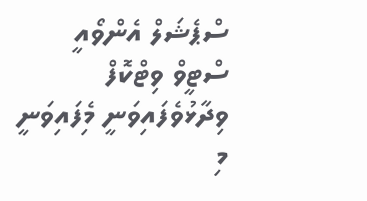ސްޕެޝަލް އެންވޯއީ ސްޓީވް ވިޓްކޮފް ވިދާޅުވެފައިވަނީ މިެފައިވަނީ މި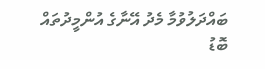ބައްދަލުވުމާ މެދު އޭނާގެ އުންމީދުތައް ބޮޑު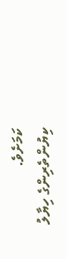ކަމަށެވެ.
ކިޔުންތެރިންގެ ހިޔާލު